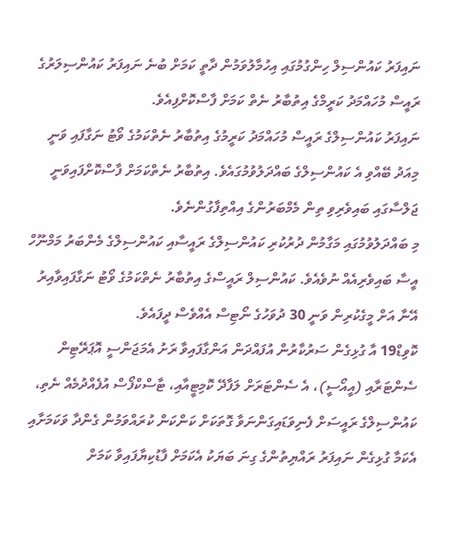ނައިފަރު ކައުންސިލް ހިންގުމުގައި އިހުމާލުވަމުން ދާތީ ކަމަށް ބުނެ ނައިފަރު ކައުންސިލަރުގެ ރައީސް މުހައްމަދު ކަރީމްގެ އިތުބާރު ނެތް ކަމަށް ފާސްކޮށްފިއެވެ.
ނައިފަރު ކައުންސިލްގެ ރައީސް މުހައްމަދު ކަރީމުގެ އިތުބާރު ނެތްކަމުގެ ވޯޓު ނަގާފައި ވަނީ މިއަދު ބޭއްވި އެ ކައުންސިލްގެ ބައްދަލުވުމުގައެވެ. އިތުބާރު ނެތްކަމަށް ފާސްކޮށްފައިވަނީ ޖަލްސާގައި ބައިވެރިވި ތިން މެމްބަރުންގެ އިއްތިފާގުންނެވެ.
މި ބައްދަލުވުމުގައި މަގާމުން ދުރުކުރި ކައުންސިލްގެ ރައީސާއި ކައުންސިލްގެ މެންބަރު މަމްނޫހް އީސާ ބައިވެރިއެއް ނުވެއެވެ. ކައުންސިލް ރައީސްގެ އިތުބާރު ނެތްކަމުގެ ވޯޓު ނަގާފައިވާއިރު އޭނާ އަށް މީގެކުރިން ވަނީ 30 ދުވަހުގެ ނޯޓިސް އެއްވެސް ދީފައެވެ.
ކޮވިޑް19 އާ ގުޅިގެން ސަރުކާރުން އުފައްދަން އަންގާފައިވާ ރަށު އެމަޖަންސީ އޮޕަރޭޓިން ސެންޓަރާއި (އީއޯސީ)، އެ ސެންޓަރަށް ލަފާދޭ ކޮމިޓީއާއި، ޓާސްކްފޯސް އުފެއްދުމެއް ނެތި، ކައުންސިލްގެ ރައީސަށް ފެނިވަޑައިގަންނަވާ ގޮތަކަށް ކަންކަން ކުރައްވަމުން ގެންދާ ވަކަމަށާއި އެކަމާ ގުޅިގެން ނައިފަރު ރައްޔިތުންގެ ގިނަ ބަޔަކު އެކަމަށް ފާޑުކިޔާފައިވާ ކަމަށް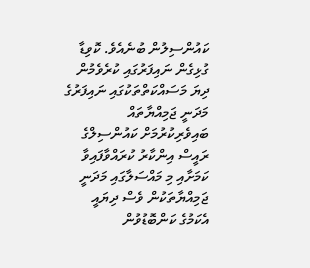ކައުންސިލުން ބުނެއެވެ. ކޮވިޑާ ގުޅިގެން ނައިފަރުގައި ކުރެވެމުން ދިޔަ މަސައްކަތްތަކުގައި ނައިފަރުގެ މަދަނީ ޖަމިއްޔާތައް ބައިވެރިކުރުމަށް ކައުންސިލްގެ ރައީސް އިންކާރު ކުރައްވާފައިވާ ކަމަށާއި މި މައްސަލާގައި މަދަނީ ޖަމިއްޔާތަކުން ވެސް ދިޔައީ އެކަމުގެ ކަންބޮޑުވުން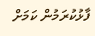ފާޅުކުރަމުން ކަމަށް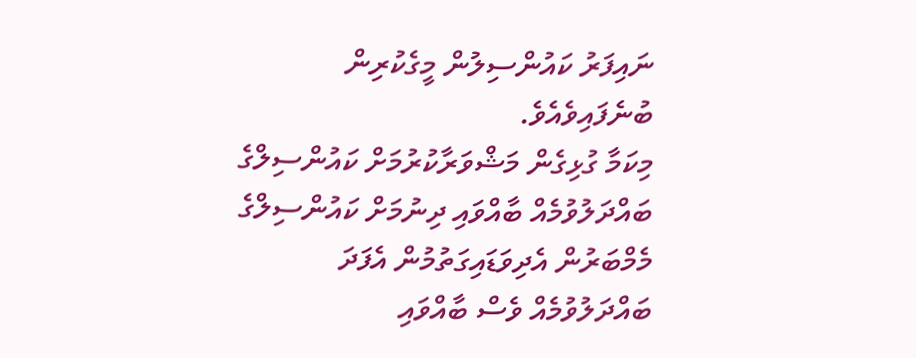ނައިފަރު ކައުންސިލުން މީގެކުރިން ބުނެފައިވެއެވެ.
މިކަމާ ގުޅިގެން މަޝްވަރާކުރުމަށް ކައުންސިލްގެ ބައްދަލުވުމެއް ބާއްވައި ދިނުމަށް ކައުންސިލްގެ މެމްބަރުން އެދިވަޑައިގަތުމުން އެފަދަ ބައްދަލުވުމެއް ވެސް ބާއްވައި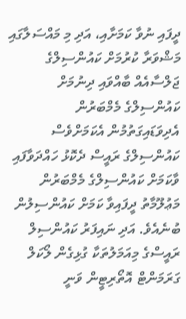ދީފައި ނުވާ ކަމަށާއި، އަދި މި މައްސަލާގައި މަޝްވަރާ ކުރުމަށް ކައުންސިލްގެ ޖަލްސާއެއް ބާއްވައި ދިނުމަށް ކައުންސިލްގެ މެމްބަރުން އެދިވަޑައިގަތުމުން އެކަމަށްވެސް ކައުންސިލްގެ ރައީސް ދެކޮޅު ހައްދަވާފައި ވާކަމަށް ކައުންސިލްގެ މެމްބަރުން މަޢުލޫމާތު ދީފައިވާ ކަމަށް ކައުންސިލުން ބުނެއެވެ. އަދި ނައިފަރު ކައުންސިލް ރައީސްގެ މިއަމަލުތަކާ ގުޅިގެން ލޯކަލް ގަރަމަންޓް އޮތޯރިޓީން ވަނީ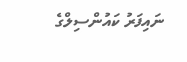ނައިފަރު ކައުންސިލްގެ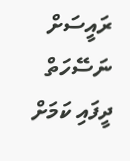ރައީސަށް ނަސޭހަތް ދީފައި ކަމަށް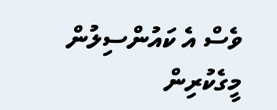ވެސް އެ ކައުންސިލުން މީގެކުރިން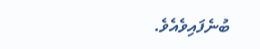ބުނެފައިވެއެވެ.